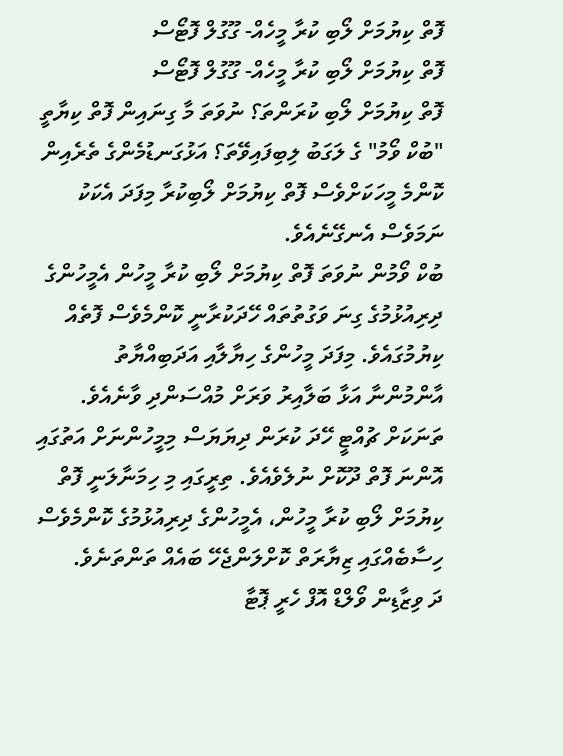ފޮތް ކިޔުމަށް ލޯބި ކުރާ މީހެއް- ގޫގުލް ފޮޓޯސް
ފޮތް ކިޔުމަށް ލޯބި ކުރާ މީހެއް- ގޫގުލް ފޮޓޯސް
ފޮތް ކިޔުމަށް ލޯބި ކުރަންތަ؟ ނުވަތަ މާ ގިނައިން ފޮތް ކިޔާތީ "ބުކް ވޯމު" ގެ ލަގަބު ލިބިފައިވޭތަ؟ އަޅުގަނޑުމެންގެ ތެރެއިން ކޮންމެ މީހަކަށްވެސް ފޮތް ކިޔުމަށް ލޯބިކުރާ މިފަދަ އެކަކު ނަމަވެސް އެނގޭނެއެވެ.
ބުކް ވޯމުން ނުވަތަ ފޮތް ކިޔުމަށް ލޯބި ކުރާ މީހުން އެމީހުންގެ ދިރިއުޅުމުގެ ގިނަ ވަގުތުތައް ހޭދަކުރާނީ ކޮންމެވެސް ފޮތެއް ކިޔުމުގައެވެ. މިފަދަ މީހުންގެ ހިޔާލާއި އަދަބިއްޔާތު އާންމުންނާ އަޅާ ބަލާއިރު ވަރަށް މުއްސަންދި ވާނެއެވެ. ތަނަކަށް ޗުއްޓީ ހޭދަ ކުރަން ދިޔަޔަސް މިމީހުންނަށް އަތުގައި އޮންނަ ފޮތް ދޫކޮށް ނުލެވެއެވެ. ތިރީގައި މި ހިމަނާލަނީ ފޮތް ކިޔުމަށް ލޯބި ކުރާ މީހުން، އެމީހުންގެ ދިރިއުޅުމުގެ ކޮންމެވެސް ހިސާބެއްގައި ޒިޔާރަތް ކޮށްލަންޖެހޭ ބައެއް ތަންތަނެވެ.
ދަ ވިޒާޑިން ވޯލްޑް އޮފް ހެރީ ޕޮޓާ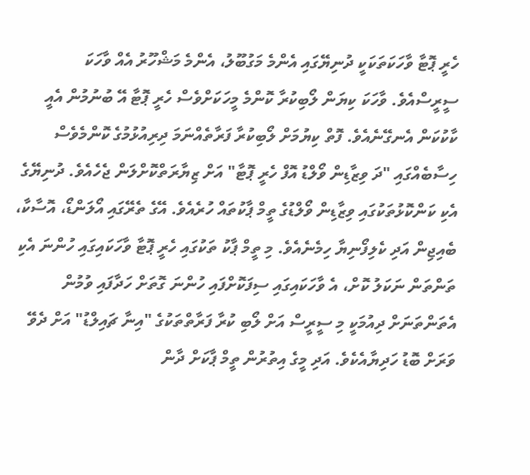ހެރީ ޕޮޓާ ވާހަކަތަކަކީ ދުނިޔޭގައި އެންމެ މަގުބޫލު، އެންމެ މަޝްހޫރު އެއް ވާހަކަ ސީރީސްއެވެ. ވާހަކަ ކިޔަން ލޯބިކުރާ ކޮންމެ މީހަކަށްވެސް ހެރީ ޕޮޓާ އޭ ބުނުމުން އެއީ ކާކުކަން އެނގޭނެއެވެ. ފޮތް ކިޔުމަށް ލޯބިކުރާ ފަރާތެއްނަމަ ދިރިއުޅުމުގެ ކޮންމެވެސް ހިސާބެއްގައި "ދަ ވިޒާޑިން ވޯލްޑު އޮފް ހެރީ ޕޮޓާ" އަށް ޒިޔާރަތްކޮށްލަން ޖެހެއެވެ. ދުނިޔޭގެ އެކި ކަންކޮޅުތަކުގައި ވިޒާޑިން ވޯލްޑުގެ ތީމް ޕާކުތައް ހުރެއެވެ. އޭގެ ތެރޭގައި އޯލަންޑޯ، އޮސާކާ، ބެއިޖިން އަދި ކެލިފޯނިޔާ ހިމެނެއެވެ. މި ތީމް ޕާކު ތަކުގައި ހެރީ ޕޮޓާ ވާހަކައިގައި ހުންނަ އެކި ތަންތަން ނަކަލު ކޮށް، އެ ވާހަކައިގައި ސިފަކޮށްފައި ހުންނަ ގޮތަށް ހަދާފައި ވުމުން އެތަންތަނަށް ދިއުމަކީ މި ސީރީސް އަށް ލޯބި ކުރާ ފަރާތްތަކުގެ "އިނާ ޗައިލްޑު" އަށް ދެވޭ ވަރަށް ބޮޑު ހަދިޔާއެކެވެ. އަދި މީގެ އިތުރުން ތީމް ޕާކަށް ދާން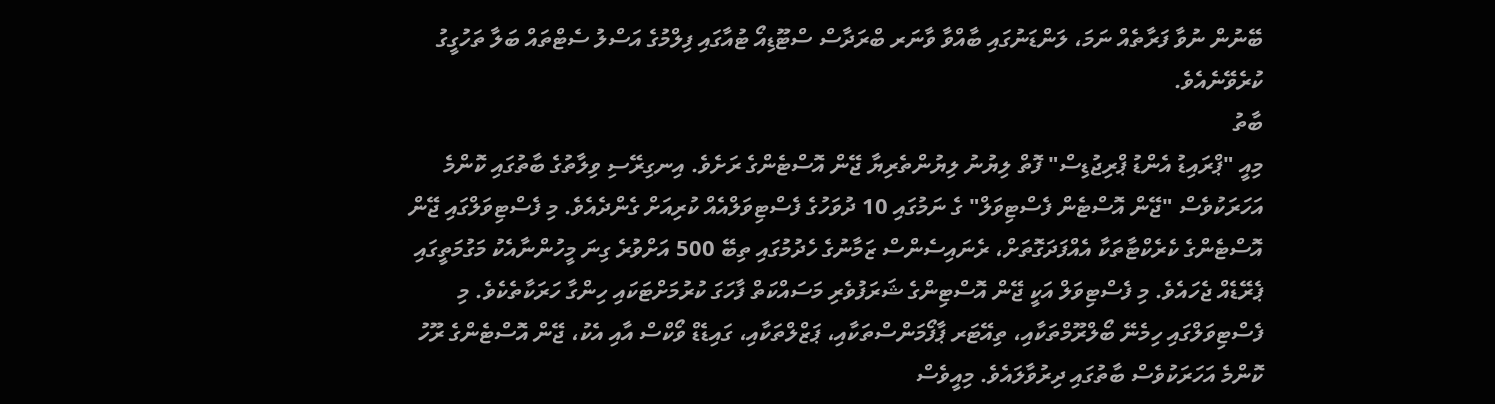ބޭނުން ނުވާ ފަރާތެއް ނަމަ، ލަންޑަނުގައި ބާއްވާ ވާނަރ ބްރަދާސް ސްޓޫޑިއޯ ޓުއާގައި ފިލްމުގެ އަސްލު ސެޓްތައް ބަލާ ތަހުގީގު ކުރެވޭނެއެވެ.
ބާތު
މިއީ "ޕްރައިޑު އެންޑު ޕްރިޖުޑިސް" ފޮތް ލިޔުނު ލިޔުންތެރިޔާ ޖޭން އޮސްޓެންގެ ރަށެވެ. އިނގިރޭސި ވިލާތުގެ ބާތުގައި ކޮންމެ އަހަރަކުވެސް "ޖޭން އޮސްޓެން ފެސްޓިވަލް" ގެ ނަމުގައި 10 ދުވަހުގެ ފެސްޓިވަލްއެއް ކުރިއަށް ގެންދެއެވެ. މި ފެސްޓިވަލްގައި ޖޭން އޮސްޓެންގެ ކެރެކްޓާތަކާ އެއްފަދަގޮތަށް، ރެނައިސެންސް ޒަމާނުގެ ހެދުމުގައި ތިބޭ 500 އަށްވުރެ ގިނަ މީހުންނާއެކު މަގުމަތީގައި ޕެރޭޑެއް ޖެހައެވެ. މި ފެސްޓިވަލް އަކީ ޖޭން އޮސްޓިންގެ ޝަރަފުވެރި މަސައްކަތް ފާހަގަ ކުރުމަށްޓަކައި ހިންގާ ހަރަކާތެކެވެ. މި ފެސްޓިވަލްގައި ހިމެނޭ ބޯލްރޫމްތަކާއި، ތިއޭޓަރ ޕާފޯމަންސްތަކާއި، ޕަޒްލްތަކާއި، ގައިޑެޑް ވޯކްސް އާއި އެކު، ޖޭން އޮސްޓެންގެ ރޫހު ކޮންމެ އަހަރަކުވެސް ބާތުގައި ދިރުވާލައެވެ. މިއީވެސް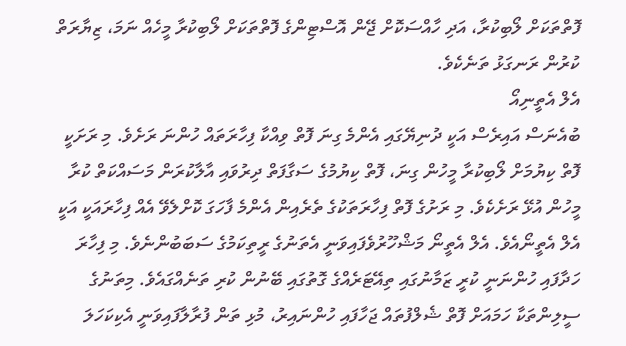ފޮތްތަކަށް ލޯބިކުރާ، އަދި ހާއްސަކޮށް ޖޭން އޮސްޓިންގެ ފޮތްތަކަށް ލޯބިކުރާ މީހެއް ނަމަ، ޒިޔާރަތް ކުރުން ރަނގަޅު ތަނެކެވެ.
އެލް އެތީނިއޯ
ބުއެނަސް އައިރެސް އަކީ ދުނިޔޭގައި އެންމެ ގިނަ ފޮތް ވިއްކާ ފިހާރަތައް ހުންނަ ރަށެވެ. މި ރަށަކީ ފޮތް ކިޔުމަށް ލޯބިކުރާ މީހުން ގިނަ، ފޮތް ކިޔުމުގެ ސަގާފަތް ދިރުވައި އާލާކުރަން މަސައްކަތް ކުރާ މީހުން އުޅޭ ރަށެކެވެ. މި ރަށުގެ ފޮތް ފިހާރަތަކުގެ ތެރެއިން އެންމެ ފާހަގަ ކޮށްލެވޭ އެއް ފިހާރައަކީ އަކީ އެލް އެތީނޯއެވެ. އެލް އެތީނޯ މަޝްހޫރުވެފައިވަނީ އެތަނުގެ ރީތިކަމުގެ ސަބަބުންނެވެ. މި ފިހާރަ ހަދާފައި ހުންނަނީ ކުރީ ޒަމާނުގައި ތިއޭޓަރެއްގެ ގޮތުގައި ބޭނުން ކުރި ތަނެއްގައެވެ. މިތަނުގެ ސީލިންތަކާ ހަމައަށް ފޮތް ޝެލްފުތައް ޖަހާފައި ހުންނައިރު، މުޅި ތަން ފުރާލާފައިވަނީ އެކިކަހަލަ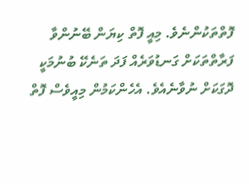ފޮތްތަކުންނެވެ. މިއީ ފޮތް ކިޔަން ބޭނުންވާ ފަރާތްތަކަށް ގަނޑުވަރެއް ފަދަ ތަނެކޭ ބުނުމަކީ ދޮގަކަށް ނުވާނެއެވެ. އެހެންކަމުން މިއީވެސް ފޮތް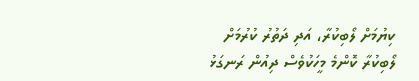ކިޔުމަށް ލޯބިކުރާ، އަދި ދަތުރު ކުރުމަށް ލޯބިކުރާ ކޮންމެ މީހަކުވެސް ދިއުން ރަނގަޅު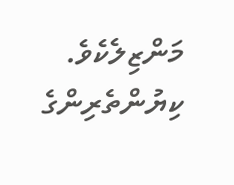މަންޒިލެކެވެ.
ކިޔުންތެރިންގެ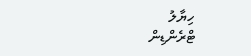ހިޔާލު
ޓްރެންޑިން